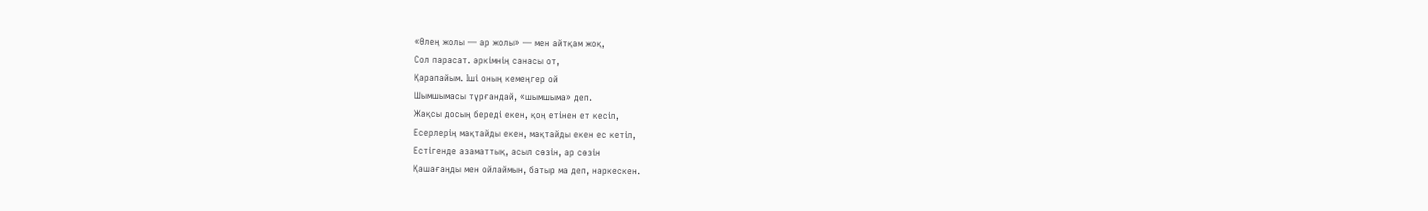«Өлең жолы — ар жолы» — мен айтқам жоқ,
Сол парасат. әркімнің санасы от,
Қарапайым. Іші оның кемеңгер ой
Шымшымасы тұрғандай, «шымшыма» деп.
Жақсы досың береді екен, қоң етінен ет кесіп,
Есерлерің мақтайды екен, мақтайды екен ес кетіп,
Естігенде азаматтық, асыл сөзін, ар сөзін
Қашағаңды мен ойлаймын, батыр ма деп, наркескен.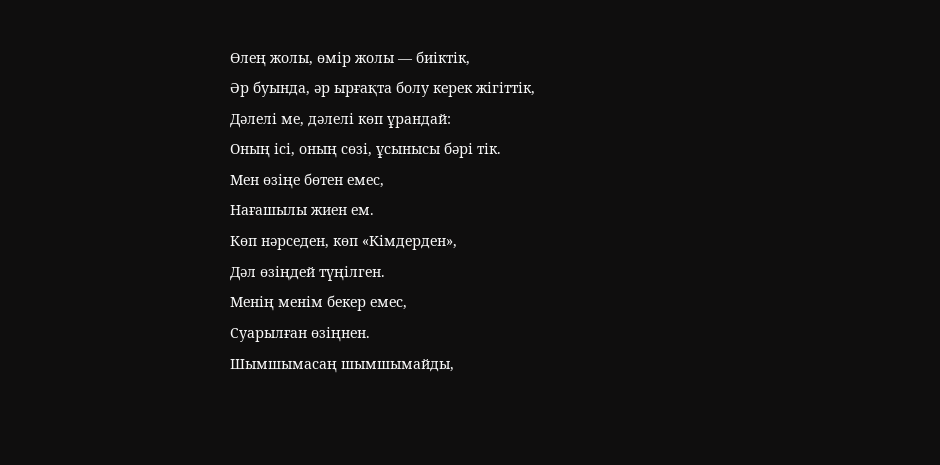Өлең жолы, өмір жолы — биіктік,
Әр буында, әр ырғақта болу керек жігіттік,
Дәлелі ме, дәлелі көп ұрандай:
Оның ісі, оның сөзі, ұсынысы бәрі тік.
Мен өзіңе бөтен емес,
Нағашылы жиен ем.
Көп нәрседен, көп «Кімдерден»,
Дәл өзіңдей түңілген.
Менің менім бекер емес,
Суарылған өзіңнен.
Шымшымасаң шымшымайды,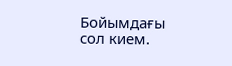Бойымдағы сол кием.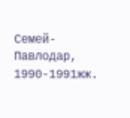Семей-Павлодар, 1990-1991жж.